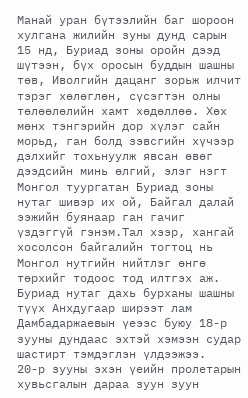Манай уран бүтээлийн баг шороон хулгана жилийн зуны дунд сарын 15 нд, Буриад зоны оройн дээд шүтээн, бүх оросын буддын шашны төв, Иволгийн дацанг зорьж илчит тэрэг хөлөглөн, сүсэгтэн олны төлөөлөлийн хамт хөдөллөө. Хөх мөнх тэнгэрийн дор хүлэг сайн морьд, ган болд зэвсгийн хүчээр дэлхийг тохьнуулж явсан өвөг дээдсийн минь өлгий, элэг нэгт Монгол туургатан Буриад зоны нутаг шивэр их ой, Байгал далай ээжийн буянаар ган гачиг үздэггүй гэнэм.Тал хээр, хангай хосолсон байгалийн тогтоц нь Монгол нутгийн нийтлэг өнгө төрхийг тодоос тод илтгэх аж. Буриад нутаг дахь бурханы шашны түүх Анхдугаар ширээт лам Дамбадаржаевын үеээс буюу 18-р зууны дундаас эхтэй хэмээн судар шастирт тэмдэглэн үлдээжээ.
20-р зууны эхэн үеийн пролетарын хувьсгалын дараа зуун зуун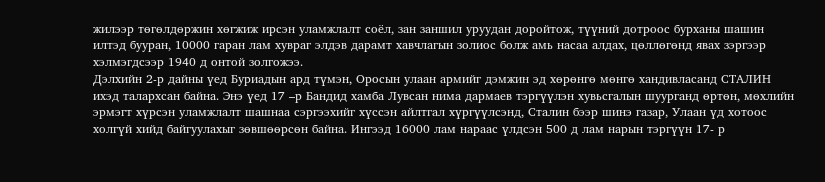жилээр төгөлдөржин хөгжиж ирсэн уламжлалт соёл, зан заншил уруудан доройтож, түүний дотроос бурханы шашин илтэд бууран, 10000 гаран лам хувраг элдэв дарамт хавчлагын золиос болж амь насаа алдах, цөллөгөнд явах зэргээр хэлмэгдсээр 1940 д онтой золгожээ.
Дэлхийн 2-р дайны үед Буриадын ард түмэн, Оросын улаан армийг дэмжин эд хөрөнгө мөнгө хандивласанд СТАЛИН ихэд талархсан байна. Энэ үед 17 –р Бандид хамба Лувсан нима дармаев тэргүүлэн хувьсгалын шуурганд өртөн, мөхлийн эрмэгт хүрсэн уламжлалт шашнаа сэргээхийг хүссэн айлтгал хүргүүлсэнд, Сталин бээр шинэ газар, Улаан үд хотоос холгүй хийд байгуулахыг зөвшөөрсөн байна. Ингээд 16000 лам нараас үлдсэн 500 д лам нарын тэргүүн 17- р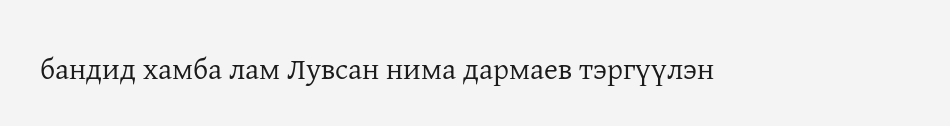бандид хамба лам Лувсан нима дармаев тэргүүлэн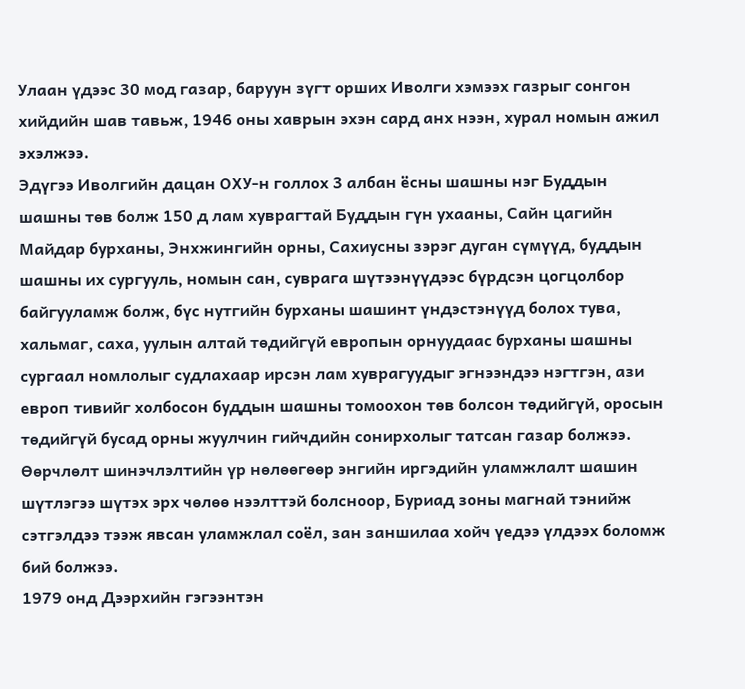Улаан үдээс 30 мод газар, баруун зүгт орших Иволги хэмээх газрыг сонгон хийдийн шав тавьж, 1946 оны хаврын эхэн сард анх нээн, хурал номын ажил эхэлжээ.
Эдүгээ Иволгийн дацан ОХУ-н голлох 3 албан ёсны шашны нэг Буддын шашны төв болж 150 д лам хуврагтай Буддын гүн ухааны, Сайн цагийн Майдар бурханы, Энхжингийн орны, Сахиусны зэрэг дуган сүмүүд, буддын шашны их сургууль, номын сан, суврага шүтээнүүдээс бүрдсэн цогцолбор байгууламж болж, бүс нутгийн бурханы шашинт үндэстэнүүд болох тува, хальмаг, саха, уулын алтай төдийгүй европын орнуудаас бурханы шашны сургаал номлолыг судлахаар ирсэн лам хуврагуудыг эгнээндээ нэгтгэн, ази европ тивийг холбосон буддын шашны томоохон төв болсон төдийгүй, оросын төдийгүй бусад орны жуулчин гийчдийн сонирхолыг татсан газар болжээ.
Өөрчлөлт шинэчлэлтийн үр нөлөөгөөр энгийн иргэдийн уламжлалт шашин шүтлэгээ шүтэх эрх чөлөө нээлттэй болсноор, Буриад зоны магнай тэнийж сэтгэлдээ тээж явсан уламжлал соёл, зан заншилаа хойч үедээ үлдээх боломж бий болжээ.
1979 онд Дээрхийн гэгээнтэн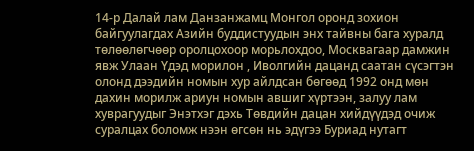14-р Далай лам Данзанжамц Монгол оронд зохион байгуулагдах Азийн буддистуудын энх тайвны бага хуралд төлөөлөгчөөр оролцохоор морьлохдоо, Москвагаар дамжин явж Улаан Үдэд морилон , Иволгийн дацанд саатан сүсэгтэн олонд дээдийн номын хур айлдсан бөгөөд 1992 онд мөн дахин морилж ариун номын авшиг хүртээн, залуу лам хуврагуудыг Энэтхэг дэхь Төвдийн дацан хийдүүдэд очиж суралцах боломж нээн өгсөн нь эдүгээ Буриад нутагт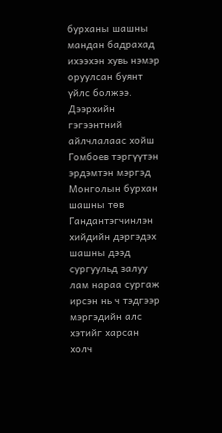бурханы шашны мандан бадрахад ихээхэн хувь нэмэр оруулсан буянт үйлс болжээ.
Дээрхийн гэгээнтний айлчлалаас хойш Гомбоев тэргүүтэн эрдэмтэн мэргэд Монголын бурхан шашны төв Гандантэгчинлэн хийдийн дэргэдэх шашны дээд сургуульд залуу лам нараа сургаж ирсэн нь ч тэдгээр мэргэдийн алс хэтийг харсан холч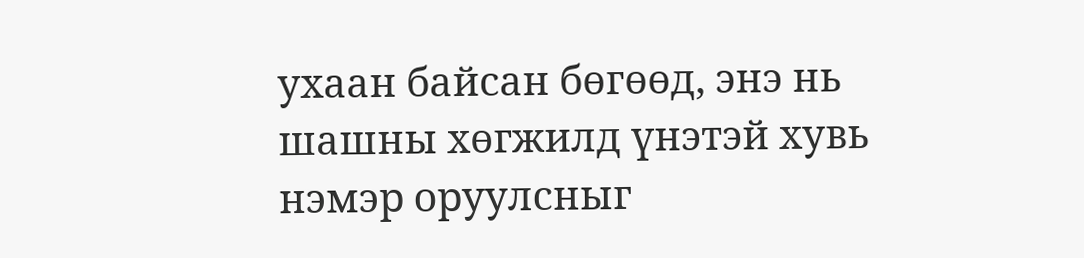ухаан байсан бөгөөд, энэ нь шашны хөгжилд үнэтэй хувь нэмэр оруулсныг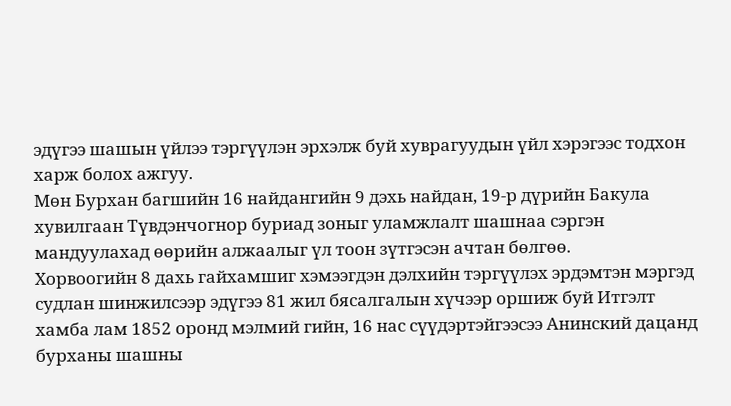эдүгээ шашын үйлээ тэргүүлэн эрхэлж буй хуврагуудын үйл хэрэгээс тодхон харж болох ажгуу.
Мөн Бурхан багшийн 16 найдангийн 9 дэхь найдан, 19-р дүрийн Бакула хувилгаан Түвдэнчогнор буриад зоныг уламжлалт шашнаа сэргэн мандуулахад өөрийн алжаалыг үл тоон зүтгэсэн ачтан бөлгөө.
Хорвоогийн 8 дахь гайхамшиг хэмээгдэн дэлхийн тэргүүлэх эрдэмтэн мэргэд судлан шинжилсээр эдүгээ 81 жил бясалгалын хүчээр оршиж буй Итгэлт хамба лам 1852 оронд мэлмий гийн, 16 нас сүүдэртэйгээсээ Анинский дацанд бурханы шашны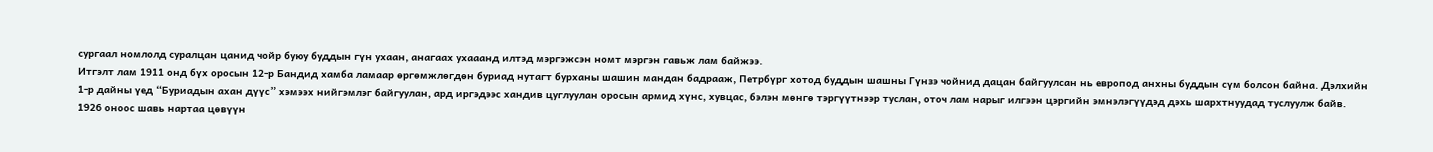сургаал номлолд суралцан цанид чойр буюу буддын гүн ухаан, анагаах ухааанд илтэд мэргэжсэн номт мэргэн гавьж лам байжээ.
Итгэлт лам 1911 онд бүх оросын 12-р Бандид хамба ламаар өргөмжлөгдөн буриад нутагт бурханы шашин мандан бадрааж, Петрбүрг хотод буддын шашны Гүнзэ чойнид дацан байгуулсан нь европод анхны буддын сүм болсон байна. Дэлхийн 1-р дайны үед “Буриадын ахан дүүс” хэмээх нийгэмлэг байгуулан, ард иргэдээс хандив цуглуулан оросын армид хүнс, хувцас, бэлэн мөнгө тэргүүтнээр туслан, оточ лам нарыг илгээн цэргийн эмнэлэгүүдэд дэхь шархтнуудад туслуулж байв.
1926 оноос шавь нартаа цөвүүн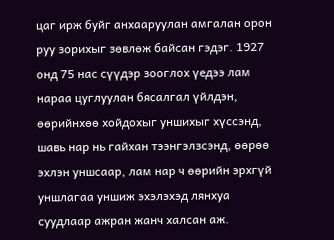цаг ирж буйг анхааруулан амгалан орон руу зорихыг зөвлөж байсан гэдэг. 1927 онд 75 нас сүүдэр зооглох үедээ лам нараа цуглуулан бясалгал үйлдэн, өөрийнхөө хойдохыг уншихыг хүссэнд, шавь нар нь гайхан тээнгэлзсэнд, өөрөө эхлэн уншсаар, лам нар ч өөрийн эрхгүй уншлагаа уншиж эхэлэхэд лянхуа суудлаар ажран жанч халсан аж.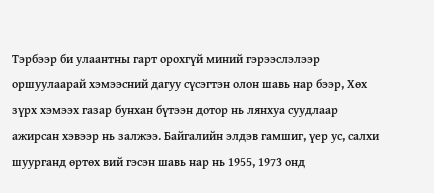Тэрбээр би улаантны гарт орохгүй миний гэрээслэлээр оршуулаарай хэмээсний дагуу сүсэгтэн олон шавь нар бээр, Хөх зүрх хэмээх газар бунхан бүтээн дотор нь лянхуа суудлаар ажирсан хэвээр нь залжээ. Байгалийн элдэв гамшиг, үер ус, салхи шуурганд өртөх вий гэсэн шавь нар нь 1955, 1973 онд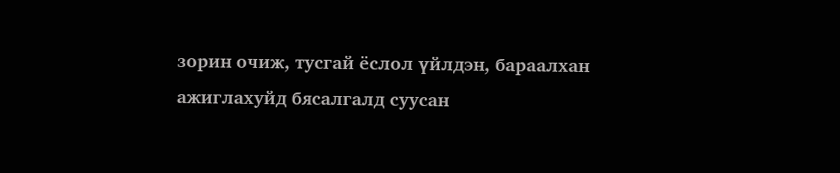зорин очиж, тусгай ёслол үйлдэн, бараалхан ажиглахуйд бясалгалд суусан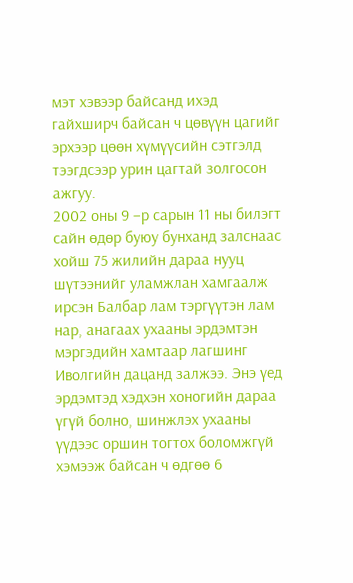мэт хэвээр байсанд ихэд гайхширч байсан ч цөвүүн цагийг эрхээр цөөн хүмүүсийн сэтгэлд тээгдсээр урин цагтай золгосон ажгуу.
2002 оны 9 –р сарын 11 ны билэгт сайн өдөр буюу бунханд залснаас хойш 75 жилийн дараа нууц шүтээнийг уламжлан хамгаалж ирсэн Балбар лам тэргүүтэн лам нар, анагаах ухааны эрдэмтэн мэргэдийн хамтаар лагшинг Иволгийн дацанд залжээ. Энэ үед эрдэмтэд хэдхэн хоногийн дараа үгүй болно, шинжлэх ухааны үүдээс оршин тогтох боломжгүй хэмээж байсан ч өдгөө 6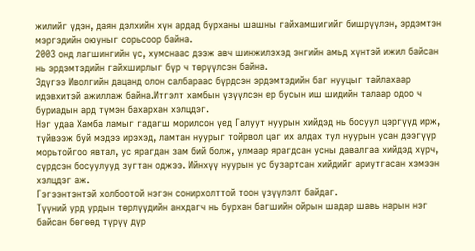жилийг үдэн, даян дэлхийн хүн ардад бурханы шашны гайхамшигийг бишрүүлэн, эрдэмтэн мэргэдийн оюуныг сорьсоор байна.
2003 онд лагшингийн үс, хумснаас дээж авч шинжилэхэд энгийн амьд хүнтэй ижил байсан нь эрдэмтэдийн гайхширлыг бүр ч төрүүлсэн байна.
Эдүгээ Иволгийн дацанд олон салбараас бүрдсэн эрдэмтэдийн баг нууцыг тайлахаар идэвхитэй ажиллаж байна.Итгэлт хамбын үзүүлсэн ер бусын иш шидийн талаар одоо ч буриадын ард түмэн бахархан хэлцдэг.
Нэг удаа Хамба ламыг гадагш морилсон үед Галуут нуурын хийдэд нь босуул цэргүүд ирж, түйвээж буй мэдээ ирэхэд, ламтан нуурыг тойрвол цаг их алдах тул нуурын усан дээгүүр морьтойгоо явтал, ус ярагдан зам бий болж, улмаар ярагдсан усны давалгаа хийдэд хүрч, сүрдсэн босуулууд зугтан оджээ. Ийнхүү нуурын ус бузартсан хийдийг ариутгасан хэмээн хэлцдэг аж.
Гэгээнтэнтэй холбоотой нэгэн сонирхолттой тоон үзүүлэлт байдаг.
Түүний урд урдын төрлүүдийн анхдагч нь бурхан багшийн ойрын шадар шавь нарын нэг байсан бөгөөд түрүү дүр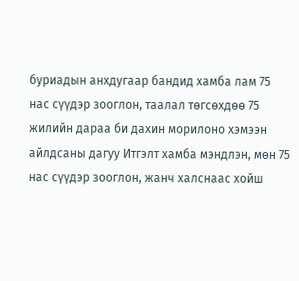буриадын анхдугаар бандид хамба лам 75 нас сүүдэр зооглон, таалал төгсөхдөө 75 жилийн дараа би дахин морилоно хэмээн айлдсаны дагуу Итгэлт хамба мэндлэн, мөн 75 нас сүүдэр зооглон, жанч халснаас хойш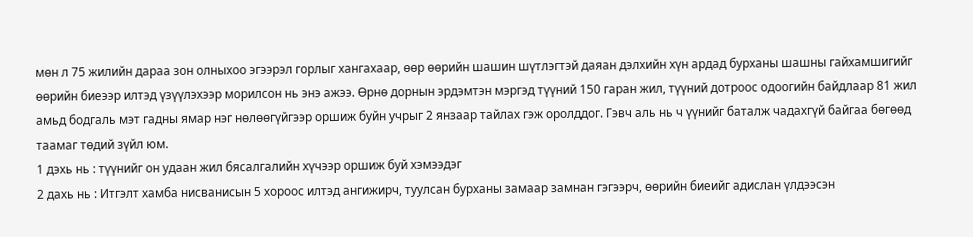мөн л 75 жилийн дараа зон олныхоо эгээрэл горлыг хангахаар, өөр өөрийн шашин шүтлэгтэй даяан дэлхийн хүн ардад бурханы шашны гайхамшигийг өөрийн биеээр илтэд үзүүлэхээр морилсон нь энэ ажээ. Өрнө дорнын эрдэмтэн мэргэд түүний 150 гаран жил, түүний дотроос одоогийн байдлаар 81 жил амьд бодгаль мэт гадны ямар нэг нөлөөгүйгээр оршиж буйн учрыг 2 янзаар тайлах гэж оролддог. Гэвч аль нь ч үүнийг баталж чадахгүй байгаа бөгөөд таамаг төдий зүйл юм.
1 дэхь нь : түүнийг он удаан жил бясалгалийн хүчээр оршиж буй хэмээдэг
2 дахь нь : Итгэлт хамба нисванисын 5 хороос илтэд ангижирч, туулсан бурханы замаар замнан гэгээрч, өөрийн биеийг адислан үлдээсэн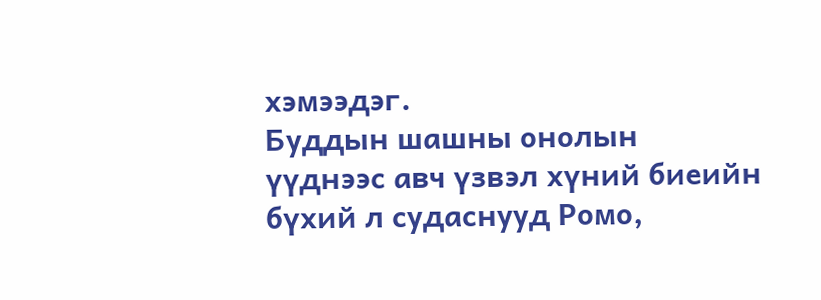хэмээдэг.
Буддын шашны онолын үүднээс авч үзвэл хүний биеийн бүхий л судаснууд Ромо,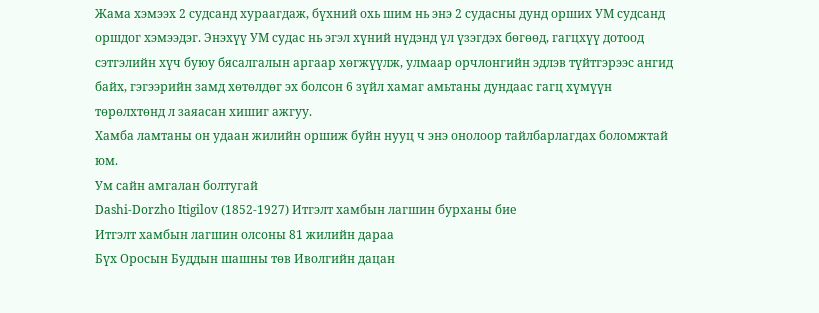Жама хэмээх 2 судсанд хураагдаж, бүхний охь шим нь энэ 2 судасны дунд орших УМ судсанд оршдог хэмээдэг. Энэхүү УМ судас нь эгэл хүний нүдэнд үл үзэгдэх бөгөөд, гагцхүү дотоод сэтгэлийн хүч буюу бясалгалын аргаар хөгжүүлж, улмаар орчлонгийн эдлэв түйтгэрээс ангид байх, гэгээрийн замд хөтөлдөг эх болсон 6 зүйл хамаг амьтаны дундаас гагц хүмүүн төрөлхтөнд л заяасан хишиг ажгуу.
Хамба ламтаны он удаан жилийн оршиж буйн нууц ч энэ онолоор тайлбарлагдах боломжтай юм.
Ум сайн амгалан болтугай
Dashi-Dorzho Itigilov (1852-1927) Итгэлт хамбын лагшин бурханы бие
Итгэлт хамбын лагшин олсоны 81 жилийн дараа
Бүх Оросын Буддын шашны төв Иволгийн дацан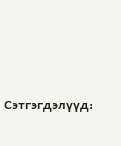Сэтгэгдэлүүд: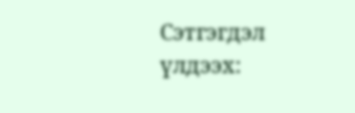Сэтгэгдэл үлдээх: